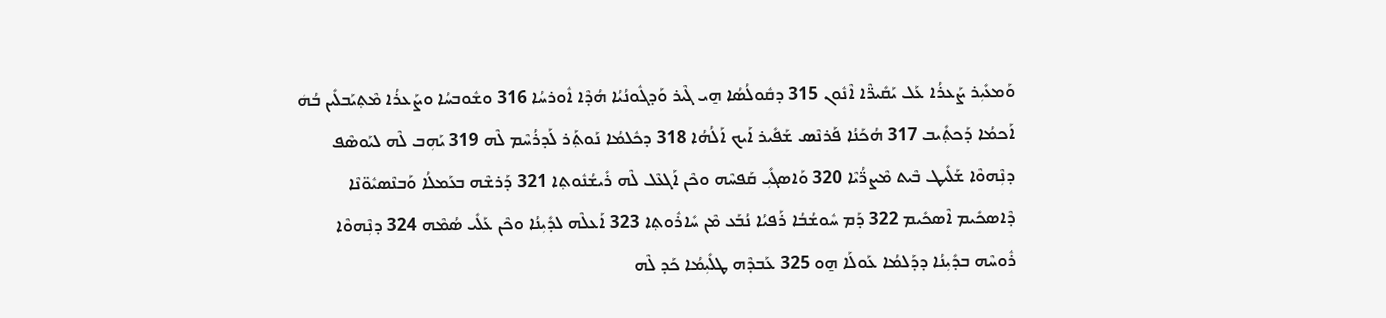ܘܰܡܥܺܝܼܪ ܨܰܥܪܳܐ ܥܰܠ ܝܰܩܺܝܪ̈ܶܐ ܐܶܢܽܘܢ 315 ܕܩܽܘܠܳܣܳܐ ܗ̱ܝ ܓܶܝܪ ܘܰܕܓܽܘܢܳܝܳܐ ܗܳܕܶܐ ܐܽܘܪܚܳܐ 316 ܘܫܽܘܒܚܳܐ ܘܨܰܥܪܳܐ ܡܶܬ݂ܝܰܒܠܺܝܢ ܒܳܗܿ ܐܰܟܡܳܐ ܕܰܟܬ݂ܺܝܒ 317 ܗܳܟܰܢܳܐ ܦܰܪܢܶܣ ܫܰܦܺܝܪ ܐܰܝܟ ܐܰܠܳܗܳܐ 318 ܕܟܽܠܡܳܐ ܢܰܘܬ݂ܰܪ ܠܰܕܪܳܚܶܡ ܠܶܗ 319 ܝܰܗܼܒ ܠܶܗ ܠܝܰܘܣܶܦ ܕܢܼܶܗܘܶܐ ܫܰܠܺܝܛ ܒܶܝܬ ܡܶܨܪ̈ܳܝܶܐ 320 ܘܰܐܣܓܺܝܼ ܩܰܦܚܶܗ ܘܟܶܢ ܐܰܓܥܶܠ ܠܶܗ ܪܺܝܫܳܢܽܘܬ݂ܐ 321 ܕܰܪܫܶܗ ܒܥܰܡܠܳܐ ܘܰܒܢܶܣܝܽܘ̈ܢܶܐ ܕܶܐܣܟܺܝܡ ܐܶܣܟܺܝܡ 322 ܕܰܡ ܚܽܘܫܳܒܳܐ ܪܰܦܝܳܐ ܢܳܒܰܥ ܡܶܢ ܚܺܐܪܽܘܬ݂ܐ 323 ܐܰܥܠܶܗ ܠܕܺܝܼܢܳܐ ܘܟܶܢ ܥܰܠܺܝ ܣܳܡܶܗ 324 ܕܢܼܶܗܘܶܐ ܪܽܘܚܶܗ ܒܕܺܝܼܢܳܐ ܕܕܰܠܡܳܐ ܥܰܘܠܰܐ ܗ̱ܘ 325 ܥܰܒܕܶܗ ܛܠܺܝܼܡܳܐ ܟܰܕ ܠܶܗ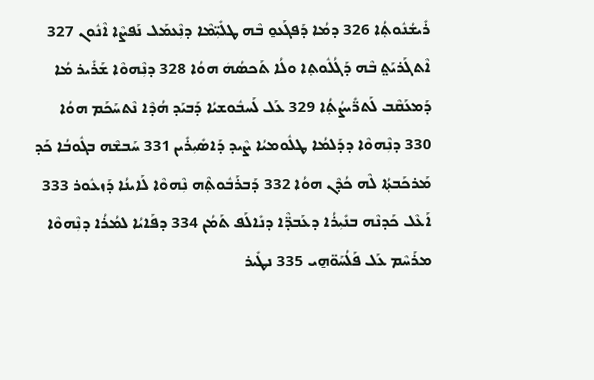ܪܺܝܫܳܢܽܘܬ݂ܳܐ 326 ܕܡܳܐ ܕܰܦܓܰܥܘ̱ ܒܶܗ ܛܠܺܝܼ̈ܡܶܐ ܕܢܼܶܥܡܰܠ ܢܰܦܨܶܐ ܐܶܢܽܘܢ 327 ܐܶܬܓܰܪܝܰܬ݀ ܒܶܗ ܕܰܓܳܠܽܘܬ݂ܐ ܘܠܳܐ ܬܰܟܣܳܗܿ ܗܘܳܐ 328 ܕܢܼܶܗܘܶܐ ܫܰܪܺܝܪ ܡܳܐ ܕܰܡܥܰܩܶܒ ܠܰܬܪ̈ܺܝܨܳܬ݂ܳܐ 329 ܥܰܠ ܠܰܚܒܽܘܫܝܳܐ ܕܰܒܝܰܕ ܗܳܕܶܐ ܢܶܬܚܰܟܰܡ ܗܘܳܐ 330 ܕܢܼܶܗܘܶܐ ܕܕܰܠܡܳܐ ܛܠܽܘܡܝܳܐ ܨܶܝܕ ܕܰܐܣܺܝܼܪܺܝܢ 331 ܚܰܒܫܶܗ ܒܓܽܘܒܳܐ ܟܰܕ ܡܰܪܟܰܒܬ݂ܳܐ ܠܶܗ ܟܳܕܶܢ ܗܘܳܐ 332 ܕܰܒܪܰܒܽܘܬ݂ܶܗ ܢܼܶܗܘܶܐ ܠܰܐܝܢܳܐ ܕܰܙܥܽܘܪ 333 ܐܰܥܶܠ ܟܰܕܢܶܗ ܒܢܺܝܼܪܳܐ ܕܥܰܒܕ̈ܶܐ ܕܢܺܐܠܰܦ ܬܰܡܳܢ 334 ܕܦܰܐܝܳܐ ܠܡܳܪܳܐ ܕܢܼܶܗܘܶܐ ܡܪܰܚܶܡ ܥܰܠ ܦܰܠܳܚܰܘ̈ܗ̱ܝ 335 ܢܛܺܝܪ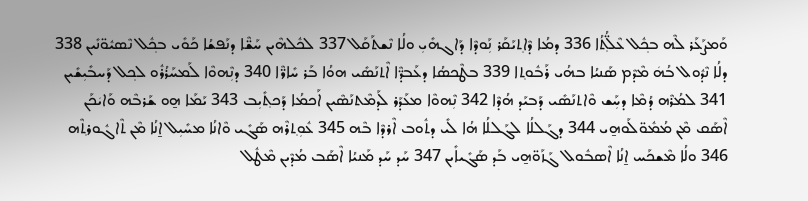ܘܰܡܨܰܥܰܪ ܠܶܗ ܒܟ݂ܽܠ ܥܶܠ̈ܳܬ݂ܳܐ 336 ܕܡܳܐ ܕܶܐܬ݂ܝܰܩܰܪ ܢܼܰܘܕܶܐ ܕܰܐܓܗܺܝܼ ܘܠܳܐ ܢܶܫܬܰܩܰܠ 337 ܠܟܽܠܗܶܝܢ ܚܰܫ̈ܶܐ ܕܢܰܦܫܳܐ ܟܰܘܺܝ ܒܟ݂ܽܠ ܢܶܣܝܽܘ̈ܢܺܝܢ 338 ܕܠܳܐ ܢܶܕܽܘܠ ܒܳܗܿ ܡܶܕܶܡ ܣܰܢܝܳܐ ܒܗܳܝ ܪܰܒܽܘܬ݂ܐ 339 ܒܛܶܟܣܳܐ ܕܥܰܒܕ̈ܶܐ ܐܶܬܢܰܣܺܝ ܗܘܳܐ ܒܰܪ ܚܺܐܪ̈ܶܐ 340 ܕܢܼܶܗܘܶܐ ܠܰܡܚܰܪܳܪܽܘ ܠܟ݂ܠ ܕܰܚܒܺܝܼܫܺܝܢ 341 ܠܡܳܪܶܗ ܕܳܡܶܐ ܕܚܼܰܫ ܘܶܐܬܢܰܣܺܝ ܕܰܒܝܰܕ ܗܳܕܶܐ 342 ܢܼܶܗܘܶܐ ܡܥܰܕܰܪ ܠܰܕܡܶܬܢܰܣܶܝܢ ܐܰܟܡܳܐ ܕܰܟܬ݂ܺܝܼܒ 343 ܝܰܡܰܐ ܗ̱ܘ ܫܰܪܒܶܗ ܘܰܐܝܿܟܰܢ ܐܶܣܰܩ ܡܶܢ ܡܳܡܽܘ̈ܠܰܘܗ̱ܝ 344 ܕܓܰܠܠܳܐ ܠܓܰܠܠܳܐ ܗܳܐ ܠܺܝ ܕܬܽܘܒ ܐܶܪܕܶܐ ܒܶܗ 345 ܥܽܘܼܬ݂ܪܶܗ ܣܰܓܺܝ ܘܶܐܢܳܐ ܡܚܺܝܼܠ ܐ̱ܢܳܐ ܡܶܢ ܬܶܐܓܽܘܪܬ݂ܶܗ 346 ܘܠܳܐ ܡܶܫܟܰܚ ܐ̱ܢܳܐ ܐܶܣܒܽܘܠ ܓܰܙܰܘ̈ܗ̱ܝ ܒܰܕ ܣܰܓܺܝܐܺܝܢ 347 ܚܰܕ ܚܰܕ ܡܰܢܝܳܐ ܐܶܣܰܒ ܡܳܕܶܝܢ ܡܶܛܽܠ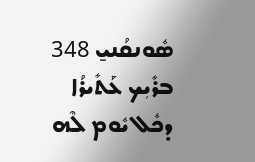ܣܽܘܢܩܳܢܝ̱ 348 ܒܪܺܝܼܟ ܥܰܬܺܝܪܳܐ ܕܟܽܠ ܝܽܘܡ ܠܶܗ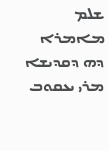ܫܠܡ ܡܐܡܪܐ ܕܗ ܕܩܕܝܫܐ ܡܪܝ ܝܥܩܘܒ